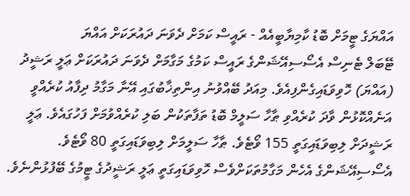އައްޔަގެ ޓީމަށް ބޮޑު ކާމިޔާބީއެއް - ރައީސް ކަމަށް ދެވަނަ ދައުރަކަށް އައްޔަ
ޓޭބަލް ޓެނިސް އެސޯސިއޭޝަންގެ ރައީސް ކަމުގެ މަގާމަށް ދެވަނަ ދައުރަކަށް ޢަލީ ރަޝީދު (އައްޔަ) ހޮވިވަޑައިގެންފިއެވެ. މިއަދު ބޭއްވުނު އިންތިޚާބުގައި އޭނާ މަގާމު ދިފާއު ކުރެއްވީ އަނެއްކޮޅުން ވާދަ ކުރެއްވި ޠާހާ ސަލީމް ބޮޑު ތަފާތަކުން ބަލި ކުރެއްވުމަށް ފަހުގައެވެ. ޢަލީ ރަޝީދަށް ލިބިވަޑައިގަތީ 155 ވޯޓެވެ. ޠާހާ ސަލީމަށް ލިބިވަޑައިގަތީ 80 ވޯޓެވެ.
އެސޯސިއޭޝަންގެ އެހެން މަގާމުތަކަށްވެސް ހޮވިވަޑައިގަތީ ޢަލީ ރަޝީދުގެ ޓީމުގެ ބޭފުޅުންނެވެ.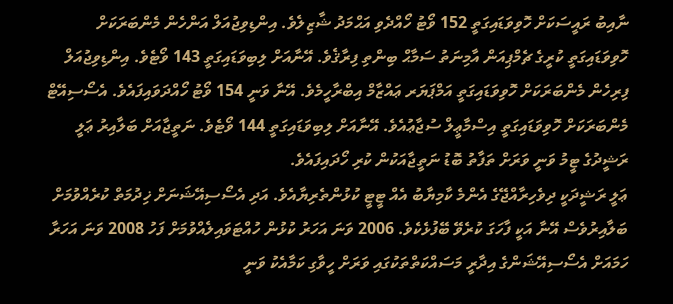ނާއިބު ރައީސަކަށް ހޮވިވަޑައިގަތީ 152 ވޯޓު ހޯއްދެވި އަޙްމަދު ޝާޒިލެވެ. އިންޑިވިޖުއަލް އަންހެން މެންބަރަކަށް ހޮވިވަޑައިގަތީ ކުރީގެ ޗެމްޕިއަން އާމިނަތު ސަމާޙް ބިންތި ފިރާޤެވެ. އޭނާއަށް ލިބިވަޑައިގަތީ 143 ވޯޓެވެ. އިންޑިވިޖުއަލް ފިރިހެން މެންބަރަކަށް ހޮވިވަޑައިގަތީ އަމްޕަޔަރ ޢައްޒާމް އިބްރާހީމެވެ. އޭނާ ވަނީ 154 ވޯޓު ހޯއްދަވައިފައެވެ. އެސޯސިއޭޓް މެންބަރަކަށް ހޮވިވަޑައިގަތީ އިސްމާޢީލް ސުޖާޢުއެވެ. އޭނާއަށް ލިބިވަޑައިގަތީ 144 ވޯޓެވެ. ނަތީޖާއަށް ބަލާއިރު ޢަލީ ރަޝީދުގެ ޓީމު ވަނީ ވަރަށް ތަފާތު ބޮޑު ނަތީޖާއަކުން ކުރި ހޯދައިފައެވެ.
ޢަލީ ރަޝީދަކީ ދިވެހިރާއްޖޭގެ އެންމެ ކާމިޔާބު އެއް ޓީޓީ ކުޅުންތެރިޔާއެވެ. އަދި އެސޯސިއޭޝަނަށް ޚިދުމަތް ކުރެއްވުމަށް ބަލާއިރުވެސް އޭނާ އަކީ ފާހަގަ ކުރެވޭ ބޭފުޅެކެވެ. 2006 ވަނަ އަހަރު ކުޅުން ހުއްޓަވައިލެއްވުމަށް ފަހު 2008 ވަނަ އަހަރާ ހަމައަށް އެސޯސިއޭޝަންގެ އިދާރީ މަސައްކަތްތަކުގައި ވަރަށް ހީވާގި ކަމާއެކު ވަނީ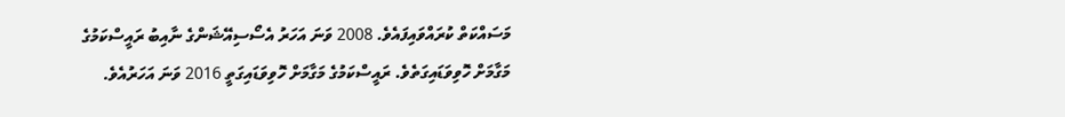މަސައްކަތް ކުރައްވައިފައެވެ. 2008 ވަނަ އަހަރު އެސޯސިއޭޝަންގެ ނާއިބު ރައީސްކަމުގެ މަގާމަށް ހޮވިވަޑައިގަތެވެ. ރައީސްކަމުގެ މަގާމަށް ހޮވިވަޑައިގަތީ 2016 ވަނަ އަހަރުއެވެ.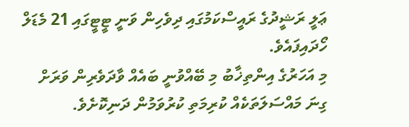ޢަލީ ރަޝީދުގެ ރައީސްކަމުގައި ދިވެހިން ވަނީ ޓީޓީގައި 21 މެޑަލް ހޯދައިފައެވެ.
މި އަހަރުގެ އިންތިޚާބު މި ބޭއްވުނީ ބައެއް ވާދަވެރިން ވަރަށް ގިނަ މައްސަލަތަކެއް ކުރިމަތި ކުރުވަމުން ދަނިކޮށެވެ.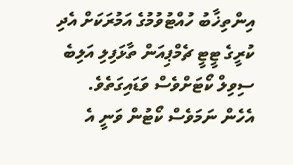އިންތިޚާބު ހުއްޓުވުމުގެ އަމުރަކަށް އެދި ކުރީގެ ޓީޓީ ޗެމްޕިއަން ތާޅަފިލި އަލިބެ ސިވިލް ކޯޓަށްވެސް ވަޑައިގަތެވެ. އެހެން ނަމަވެސް ކޯޓުން ވަނީ އެ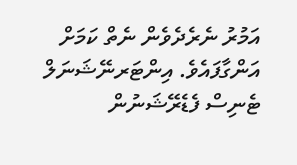އަމުރު ނެރެދެވެން ނެތް ކަމަށް އަންގާފައެވެ. އިންޓަރނޭޝަނަލް ޓެނިސް ފެޑެރޭޝަނުން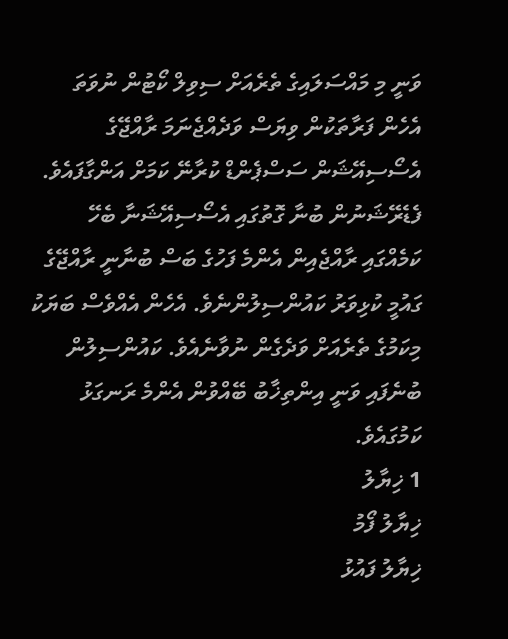ވަނީ މި މައްސަލައިގެ ތެރެއަށް ސިވިލް ކޯޓުން ނުވަތަ އެހެން ފަރާތަކުން ވިޔަސް ވަދެއްޖެނަމަ ރާއްޖޭގެ އެސޯސިއޭޝަން ސަސްޕެންޑް ކުރާނޭ ކަމަށް އަންގާފައެވެ. ފެޑެރޭޝަނުން ބުނާ ގޮތުގައި އެސޯސިއޭޝަނާ ބެހޭ ކަމެއްގައި ރާއްޖެއިން އެންމެ ފަހުގެ ބަސް ބުނާނީ ރާއްޖޭގެ ގައުމީ ކުޅިވަރު ކައުންސިލުންނެވެ. އެހެން އެއްވެސް ބަޔަކު މިކަމުގެ ތެރެއަށް ވަދެގެން ނުވާނެއެވެ. ކައުންސިލުން ބުނެފައި ވަނީ އިންތިޚާބު ބޭއްވުން އެންމެ ރަނގަޅު ކަމުގައެވެ.
1 ޚިޔާލު
ޚިޔާލު ފޯމު
ޚިޔާލު ފައުޅު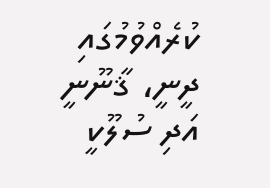ކުރެއްވުމުގައި ދީނީ، ޤާނޫނީ އަދި ސުލޫކީ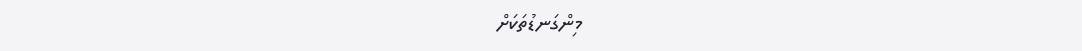މިންގަނޑުތަކަށް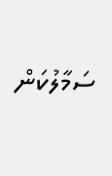ސަމާލުކަން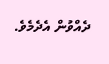ދެއްވުން އެދެމެވެ.